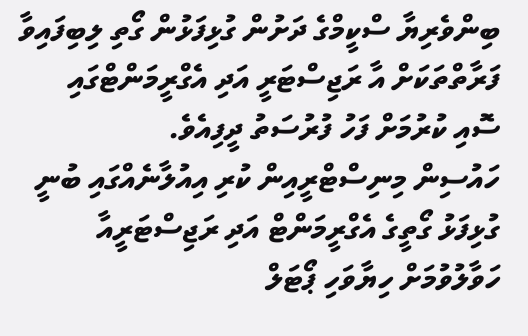ބިންވެރިޔާ ސްކީމްގެ ދަށުން ގުޅިފަޅުން ގޯތި ލިބިފައިވާ ފަރާތްތަކަށް އާ ރަޖިސްޓަރީ އަދި އެގްރީމަންޓްގައި ސޮއި ކުރުމަށް ފަހު ފުރުސަތު ދީފިއެވެ.
ހައުސިން މިނިސްޓްރީއިން ކުރި އިއުލާނެއްގައި ބުނީ ގުޅިފަޅު ގޯތީގެ އެގްރީމަންޓް އަދި ރަޖިސްޓަރީއާ ހަވާލުވުމަށް ހިޔާވަހި ޕޯޓަލް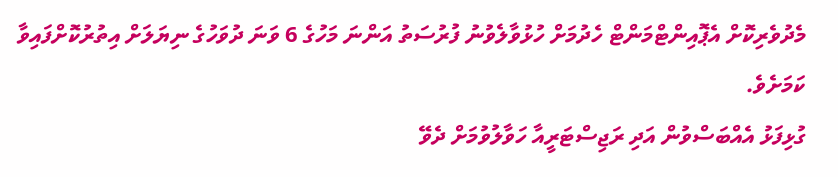މެދުވެރިކޮށް އެޕޮއިންޓްމަންޓް ހެދުމަށް ހުޅުވާލެވުނު ފުރުސަތު އަންނަ މަހުގެ 6 ވަނަ ދުވަހުގެ ނިޔަލަށް އިތުރުކޮށްފައިވާ ކަމަށެވެ.
ގުޅިފަޅު އެއްބަސްވުން އަދި ރަޖިސްޓަރީއާ ހަވާލުވުމަށް ދެވޭ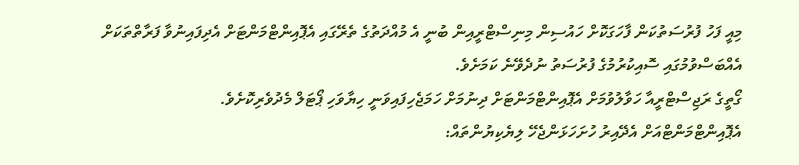މިއީ ފަހު ފުރުސަތުކަން ފާހަގަކޮށް ހައުސިން މިނިސްޓްރީއިން ބުނީ އެ މުއްދަތުގެ ތެރޭގައި އެޕޮއިންޓްމަންޓަށް އެދިފައިނުވާ ފަރާތްތަކަށް އެއްބަސްވުމުގައި ސޮއިކުރުމުގެ ފުރުސަތު ނުދެވޭނެ ކަމަށެވެ.
ގޯތީގެ ރަޖިސްޓްރީއާ ހަވާލުވުމަށް އެޕޮއިންޓްމަންޓަށް ދިނުމަށް ހަމަޖެހިފައިވަނީ ހިޔާވަހި ޕޯޓަލް މެދުވެރިކޮށެވެ.
އެޕޮއިންޓްމަންޓްއަށް އެދޭއިރު ހުށަހަޅަންޖެހޭ ލިޔެކިޔުންތައް: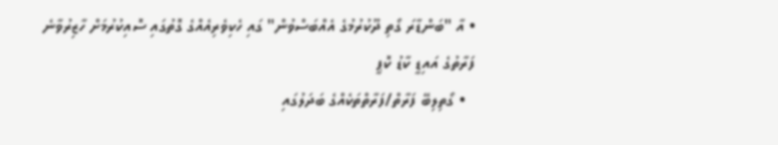• އާ "ބަންޑާރަ ގޯތި ދޫކުރުމުގެ އެއްބަސްވުން" ގައި ހެކިވެރިއެއްގެ ގޮތުގައި ސޮއިކުރުމަށް ހާޒިރުވާނެ ފަރާތުގެ އައިޑީ ކާޑު ކޮޕީ
  • ގޯތިލިބޭ ފަރާތް/ފަރާތްތަކެއްގެ ބަދަލުގައި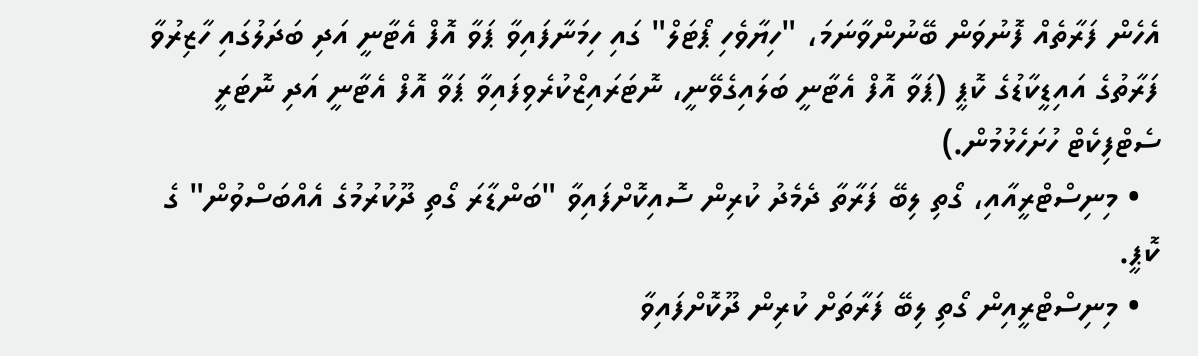އެހެން ފަރާތެއް ފޮނުވަން ބޭނުންވާނަމަ، "ހިޔާވެހި ޕޯޓަލް" ގައި ހިމަނާފައިވާ ޕަވާ އޮފް އެޓާނީ އަދި ބަދަލުގައި ހާޒިރުވާ ފަރާތުގެ އައިޑީކާޑުގެ ކޮޕީ (ޕަވާ އޮފް އެޓާނީ ބަލައިގެވޭނީ، ނޮޓަރައިޒްކުރެވިފައިވާ ޕަވާ އޮފް އެޓާނީ އަދި ނޮޓަރީ ސެޓްފިކެޓް ހުށަހެޅުމުން.)
  • މިނިސްޓްރީއާއި، ގޯތި ލިބޭ ފަރާތާ ދެމެދު ކުރިން ސޮއިކޮށްފައިވާ "ބަންޑާރަ ގޯތި ދޫކުރުމުގެ އެއްބަސްވުން" ގެ ކޮޕީ.
  • މިނިސްޓްރީއިން ގޯތި ލިބޭ ފަރާތަށް ކުރިން ދޫކޮށްފައިވާ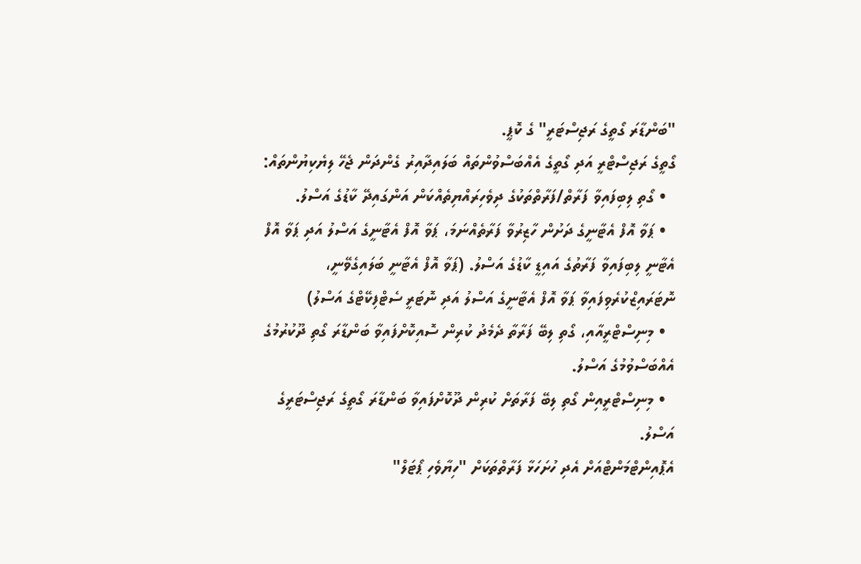"ބަންޑާރަ ގޯތީގެ ރަޖިސްޓަރީ" ގެ ކޮޕީ.
ގޯތީގެ ރަޖިސްޓްރީ އަދި ގޯތީގެ އެއްބަސްވުންތައް ބަލައިދާއިރު ގެންދަން ޖެހޭ ލިޔެކިޔުންތައް:
  • ގޯތި ލިބިފައިވާ ފަރާތް/ފަރާތްތަކުގެ ދިވެހިރައްޔިތެއްކަން އަންގައިދޭ ކާޑުގެ އަސްލު.
  • ޕަވާ އޮފް އެޓާނީގެ ދަށުން ހާޒިރުވާ ފަރާތެއްނަމަ، ޕަވާ އޮފް އެޓާނީގެ އަސްލު އަދި ޕަވާ އޮފް އެޓާނީ ލިބިފައިވާ ފަރާތުގެ އައިޑީ ކާޑުގެ އަސްލު. (ޕަވާ އޮފް އެޓާނީ ބަލައިގެވޭނީ، ނޮޓަރައިޒްކުރެވިފައިވާ ޕަވާ އޮފް އެޓާނީގެ އަސްލު އަދި ނޮޓަރީ ސެޓްފިކޭޓްގެ އަސްލު)
  • މިނިސްޓްރީއާއި، ގޯތި ލިބޭ ފަރާތާ ދެމެދު ކުރިން ސޮއިކޮށްފައިވާ ބަންޑާރަ ގޯތި ދޫކުރުމުގެ އެއްބަސްވުމުގެ އަސްލު.
  • މިނިސްޓްރީއިން ގޯތި ލިބޭ ފަރާތަށް ކުރިން ދޫކޮށްފައިވާ ބަންޑާރަ ގޯތީގެ ރަޖިސްޓަރީގެ އަސްލު.
އެޕޮއިންޓްމަންޓްއަށް އެދި ހުށަހަޅާ ފަރާތްތަކަށް "ހިޔާވެހި ޕޯޓަލް"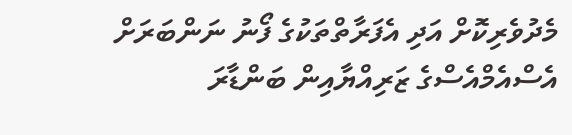މެދުވެރިކޮށް އަދި އެފަރާތްތަކުގެ ފޯނު ނަންބަރަށް އެސްއެމްއެސްގެ ޒަރިއްޔާއިން ބަންޑާރަ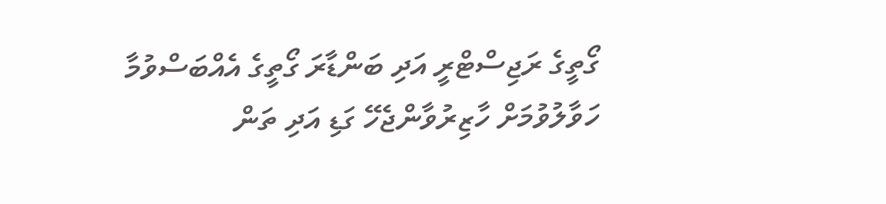ގޯތީގެ ރަޖިސްޓްރީ އަދި ބަންޑާރަ ގޯތީގެ އެއްބަސްވުމާ ހަވާލުވުމަށް ހާޒިރުވާންޖެހޭ ގަޑި އަދި ތަން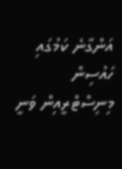އަންގާނެ ކަމުގައި ހައުސިން މިނިސްޓްރީއިން ވަނީ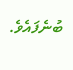ބުނެފައެވެ.